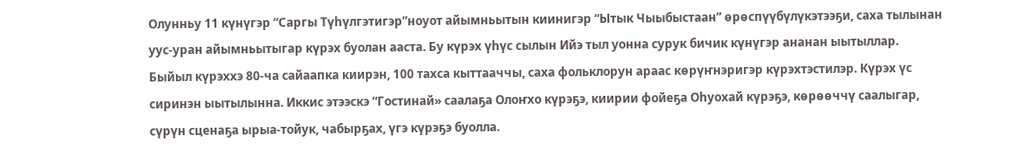Олунньу 11 күнүгэр “Саргы Түһүлгэтигэр”ноуот айымньытын киинигэр “Ытык Чыыбыстаан” өрөспүүбүлүкэтээҕи, саха тылынан уус-уран айымньытыгар күрэх буолан ааста. Бу күрэх үһүс сылын Ийэ тыл уонна сурук бичик күнүгэр ананан ыытыллар.
Быйыл күрэххэ 80-ча сайаапка киирэн, 100 тахса кыттааччы, саха фольклорун араас көрүҥнэригэр күрэхтэстилэр. Күрэх үс сиринэн ыытылынна. Иккис этээскэ “Гостинай» саалаҕа Олоҥхо күрэҕэ, киирии фойеҕа Оһуохай күрэҕэ, көрөөччү саалыгар, сүрүн сценаҕа ырыа-тойук, чабырҕах, үгэ күрэҕэ буолла.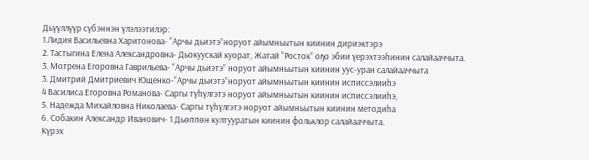Дьүүллүүр сүбэннэн үлэлээтилэр:
1.Лидия Васильевна Харитонова- “Арчы дьиэтэ”норуот айымньытын киинин дириэктэрэ
2. Тастыгина Елена Александровна- Дьокуускай куорат, Жатай “Росток” оҕо эбии үерэхтээһинин салайааччыта.
3. Мотрена Егоровна Гаврильева- “Арчы дьиэтэ” норуот айымньытын киинин уус-уран салайааччыта
3. Дмитрий Дмитриевич Ющенко-“Арчы дьиэтэ”норуот айымньытын киинин исписсэлииһэ
4 Василиса Егоровна Романова- Саргы түһүлгэтэ норуот айымньытын киинин исписсэлииһэ,
5. Надежда Михайловна Николаева- Саргы түһүлгэтэ норуот айымньытын киинин методиһа
6. Собакин Александр Иванович- 1 Дьөппөн култууратын киинин фольклор салайааччыта.
Күрэх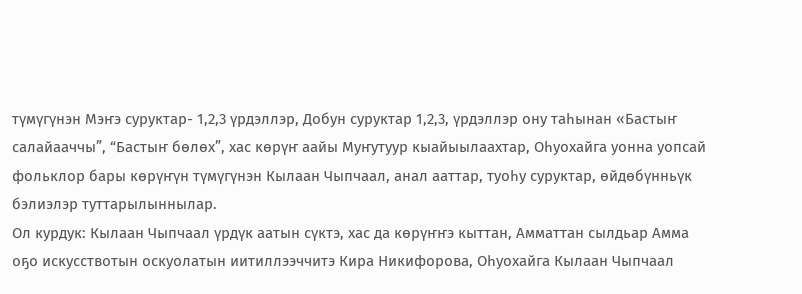түмүгүнэн Мэҥэ суруктар- 1,2,3 үрдэллэр, Добун суруктар 1,2,3, үрдэллэр ону таһынан «Бастыҥ салайааччы”, “Бастыҥ бөлөх”, хас көрүҥ аайы Муҥутуур кыайыылаахтар, Оһуохайга уонна уопсай фольклор бары көрүҥүн түмүгүнэн Кылаан Чыпчаал, анал ааттар, туоһу суруктар, өйдөбүнньүк бэлиэлэр туттарылыннылар.
Ол курдук: Кылаан Чыпчаал үрдүк аатын сүктэ, хас да көрүҥҥэ кыттан, Амматтан сылдьар Амма оҕо искусствотын оскуолатын иитиллээччитэ Кира Никифорова, Оһуохайга Кылаан Чыпчаал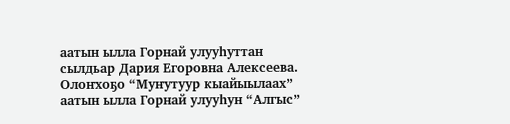аатын ылла Горнай улууһуттан сылдьар Дария Егоровна Алексеева. Олоҥхоҕо “Муҥутуур кыайыылаах” аатын ылла Горнай улууһун “Алгыс”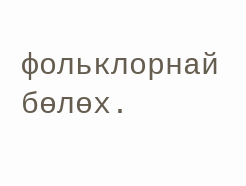фольклорнай бөлөх.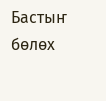Бастыҥ бөлөх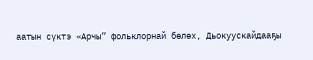аатын сүктэ «Арчы” фольклорнай бөлөх, Дьокуускайдааҕы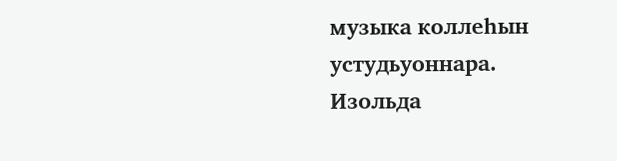музыка коллеһын устудьуоннара.
Изольда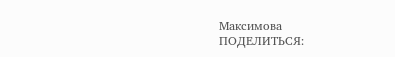Максимова
ПОДЕЛИТЬСЯ: